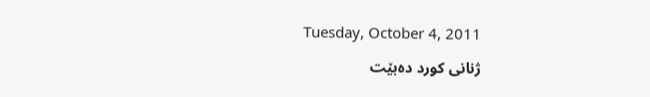Tuesday, October 4, 2011

ژنانی‌ كورد ده‌بێت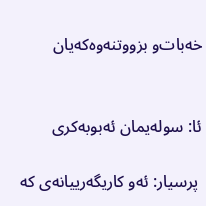خه‌بات‌و بزووتنه‌وه‌كه‌یان


ئا: سوله‌یمان ئه‌بوبه‌كری

 پرسیار: ئه‌و كاریگه‌رییانه‌ی كه‌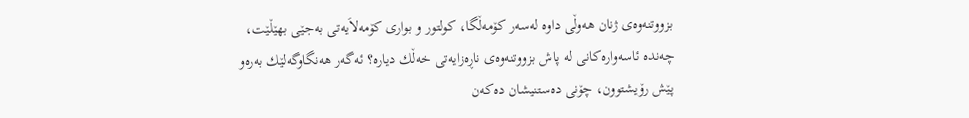بزووتنه‌وه‌ی ژنان هه‌وڵی داوه‌ له‌سه‌ر كۆمه‌ڵگا، كولتور و بواری كۆمه‌لاَیه‌تی به‌جێی بهێڵێت، چه‌نده‌ ئاسه‌واره‌كانی له‌ پاش بزووتنه‌وه‌ی ناڕه‌زایه‌تی خه‌ڵك دیاره‌؟ ئه‌گه‌ر هه‌نگاوگه‌لێك به‌ره‌و پێش رۆیشتوون، چۆنی ده‌ستنیشان ده‌كه‌ن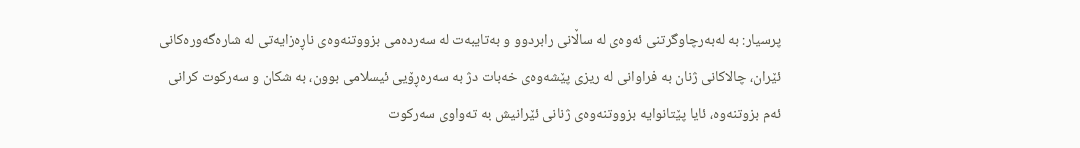پرسیار: به‌ له‌به‌رچاوگرتنی ئه‌وه‌ی له‌ ساڵانی رابردوو و به‌تایبه‌ت له‌ سه‌رده‌می بزووتنه‌وه‌ی ناڕه‌زایه‌تی له‌ شاره‌گه‌وره‌كانی ئێران، چالاكانی ژنان به‌ فراوانی له‌ ریزی پێشه‌وه‌ی خه‌بات دژ به‌ سه‌ره‌ڕۆیی ئیسلامی بوون، به‌ شكان و سه‌ركوت كرانی ئه‌م بزوتنه‌وه‌، ئایا پێتانوایه‌ بزووتنه‌وه‌ی ژنانی ئێرانیش به‌ ته‌واوی سه‌ركوت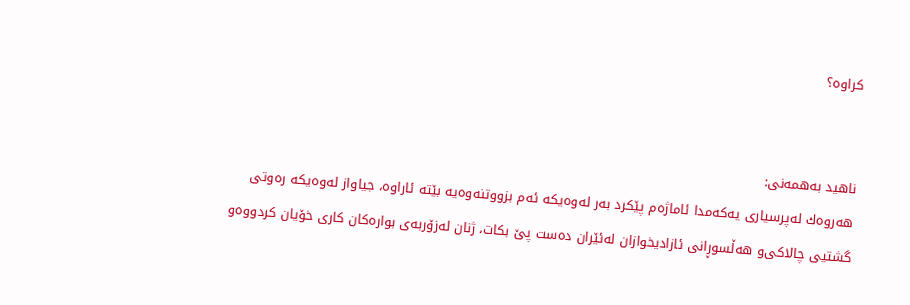كراوه‌؟


ناهید به‌همه‌نی‌:
هه‌روه‌ك له‌پرسیاری‌ یه‌كه‌مدا ئاماژه‌م پێكرد به‌ر له‌وه‌یكه‌ ئه‌م بزووتنه‌وه‌یه‌ بێته‌ ئاراوه‌، جیاواز له‌وه‌یكه‌ ره‌وتی‌ گشتیی‌ چالاكی‌و هه‌ڵسوڕانی‌ ئازادیخوازان له‌ئێران ده‌ست پێ بكات، ژنان له‌زۆربه‌ی‌ بواره‌كان كاری‌ خۆیان كردووه‌‌و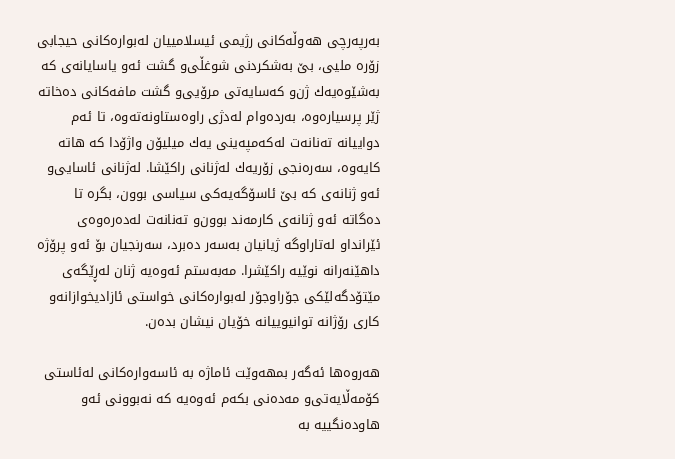به‌رپه‌رچی هه‌وڵه‌كانی‌ رژیمی‌ ئیسلامییان له‌بواره‌كانی‌ حیجابی زۆره‌ ملیی‌، بێ به‌شكردنی‌ شوغڵی‌‌و گشت ئه‌و یاسایانه‌ی‌ كه‌ به‌شێوه‌یه‌ك ژن‌و كه‌سایه‌تی‌ مرۆیی‌و گشت مافه‌كانی‌ ده‌خاته‌ ژێر پرسیاره‌وه‌، به‌رده‌وام له‌دژی‌ راوه‌ستاونه‌ته‌وه‌، تا ئه‌م دواییانه‌ ته‌نانه‌ت له‌كه‌مپه‌ینی‌ یه‌ك میلیۆن واژۆدا كه‌ هاته‌ كایه‌وه‌، سه‌ره‌نجی زۆریه‌ك له‌ژنانی‌ راكێشا. له‌ژنانی‌ ئاسایی‌و ئه‌و ژنانه‌ی‌ كه‌ بێ ئاسۆگه‌یه‌كی سیاسی بوون، بگره‌ تا ده‌گاته‌ ئه‌و ژنانه‌ی‌ كارمه‌ند بوون‌و ته‌نانه‌ت له‌ده‌ره‌وه‌ی‌ ئێراندا‌و له‌تاراوگه‌ ژیانیان به‌سه‌ر ده‌برد، سه‌رنجیان بۆ ئه‌و پرۆژه‌ داهێنه‌رانه‌ نوێیه‌ راكێشرا. مه‌به‌ستم ئه‌وه‌یه‌ ژنان له‌ڕێگه‌ی‌ مێتۆدگه‌لێكی‌ جۆراوجۆر له‌بواره‌كانی‌ خواستی‌ ئازادیخوازانه‌‌و كاری‌ رۆژانه‌ توانیوییانه‌ خۆیان نیشان بده‌ن.

هه‌روه‌ها ئه‌گه‌ر بمهه‌وێت ئاماژه‌ به‌ ئاسه‌واره‌كانی‌ له‌ئاستی‌ كۆمه‌ڵایه‌تی‌‌و مه‌ده‌نی‌ بكه‌م ئه‌وه‌یه‌ كه‌ نه‌بوونی‌ ئه‌و هاوده‌نگییه‌ به‌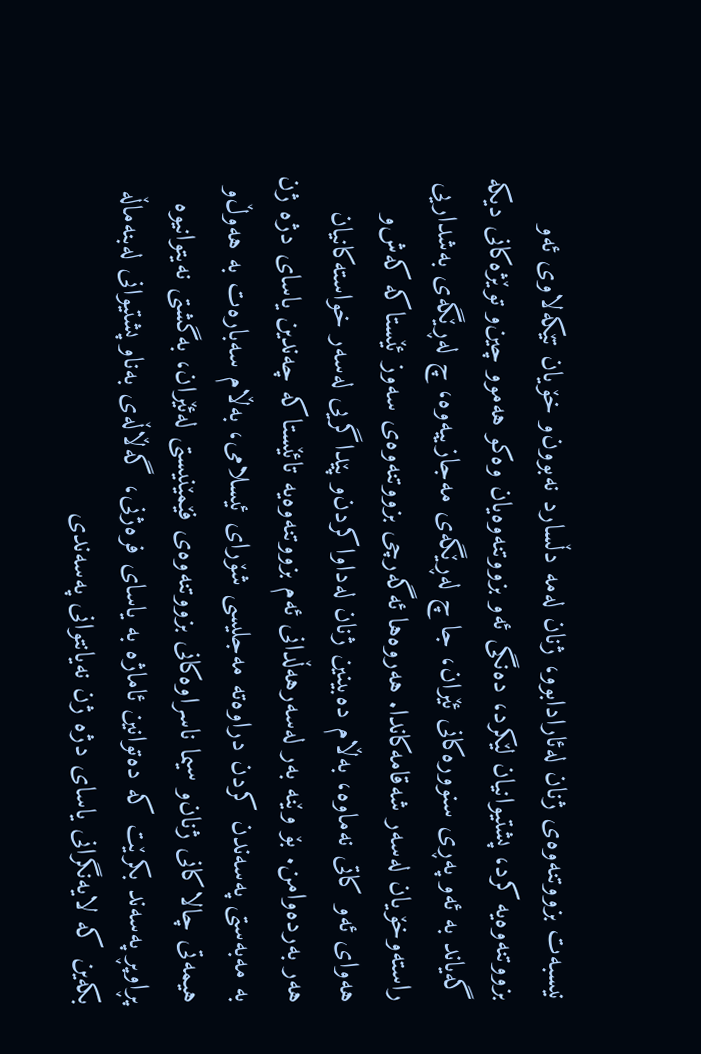نیسبه‌ت بزووتنه‌وه‌ی‌ ژنان له‌ئارادابوو، ژنان له‌مه‌ دڵسارد نه‌بوون‌و خۆیان تێكه‌لاوی‌ ئه‌و بزووتنه‌وه‌یه‌ كرد، پشتیوانیان لێكرد، ده‌نگی‌ ئه‌و بزووتنه‌وه‌یان وه‌كو هه‌موو چین‌و توێژه‌كانی‌ دیكه‌ گه‌یاند به‌ ئه‌و په‌ڕی‌ سنووره‌كانی‌ ئێران، جا چ له‌ڕێگه‌ی‌ مه‌جازییه‌وه‌، چ له‌ڕێگه‌ی‌ به‌شداریی‌ راسته‌وخۆیان له‌سه‌ر شه‌قامه‌كاندا. هه‌روه‌ها ئه‌گه‌رچی بزووتنه‌وه‌ی‌ سه‌وز ئێستاكه‌ كه‌ش‌و هه‌وای‌ ئه‌و كاتی‌ نه‌ماوه‌، به‌ڵام ده‌بینین ژنان له‌داواكردن‌و پێداگریی‌ له‌سه‌ر خواسته‌كانیان هه‌ر به‌رده‌وامن. بۆ وێنه‌ به‌ر له‌سه‌رهه‌ڵدانی‌ ئه‌م بزووتنه‌وه‌یه‌ تائێستاكه‌ چه‌ندین یاسای‌ دژه‌ ژن به‌ مه‌به‌ستی‌ په‌سه‌ندن كردن دراوه‌ته‌ مه‌جلیسی شۆرای‌ ئیسلامی‌، به‌ڵام سه‌باره‌ت به‌ هه‌وڵ‌و هیمه‌تی‌ چالاكانی‌ ژنان‌و سیما ناسراوه‌كانی‌ بزووتنه‌وه‌ی‌ فێمێنیستی‌ له‌ئێران، به‌گشتی‌ نه‌یتوانیوه‌ پڕاوپڕ په‌سه‌ند بكرێت كه‌ ده‌توانین ئاماژه‌ به‌ یاسای‌ فره‌ژنی‌، گه‌ڵاڵه‌ی‌ به‌ناو پشتیوانی‌ له‌بنه‌ماڵه‌ بكه‌ین كه‌ لایه‌نگرانی یاسای دژه‌ ژن نه‌یانتوانی‌ په‌سه‌ندی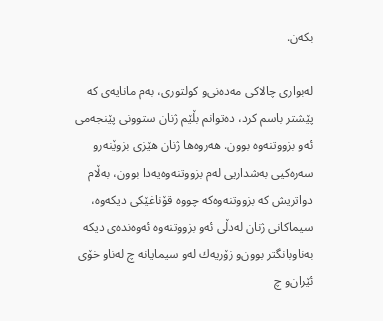بكه‌ن.

له‌بواری‌ چالاكی‌ مه‌ده‌نی‌‌و كولتوری‌، به‌م مانایه‌ی‌ كه‌ پێشتر باسم كرد، ده‌توانم بڵێم ژنان ستوونی‌ پێنجه‌می‌ ئه‌و بزووتنه‌وه‌ بوون. هه‌روه‌ها ژنان هێزی‌ بزوێنه‌ر‌و سه‌ره‌كیی‌ به‌شداریی‌ له‌م بزووتنه‌وه‌یه‌دا بوون، به‌ڵام دواتریش كه‌ بزووتنه‌وه‌كه‌ چووه‌ قۆناغێكی‌ دیكه‌وه‌، سیماكانی‌ ژنان له‌دڵی‌ ئه‌و بزووتنه‌وه‌ ئه‌وه‌نده‌ی‌ دیكه‌ به‌ناوبانگتر بوون‌و زۆریه‌ك له‌و سیمایانه‌ چ له‌ناو خۆی‌ ئێران‌و چ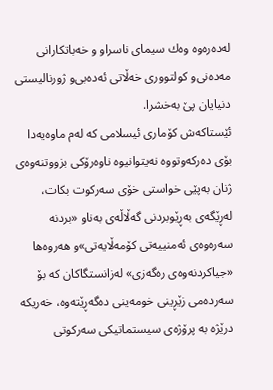له‌ده‌ره‌وه‌ وه‌ك سیمای ناسراو و خه‌باتكارانی‌ مه‌ده‌نی‌‌و كولتووری‌ خه‌ڵاتی‌ ئه‌ده‌بی‌و ژورنالیستی‌ دنیایان پێ به‌خشرا.
ئێستاكه‌ش كۆماری‌ ئیسلامی‌ كه‌ له‌م ماوه‌یه‌دا بۆی‌ ده‌ركه‌وتووه‌ نه‌یتوانیوه‌ ناوه‌رۆكی‌ بزووتنه‌وه‌ی‌ ژنان به‌پێی‌ خواستی‌ خۆی‌ سه‌ركوت بكات، له‌ڕێگه‌ی‌ به‌ڕێوبردنی‌ گه‌ڵاڵه‌ی‌ به‌ناو «بردنه‌ سه‌ره‌وه‌ی‌ ئه‌منییه‌تی‌ كۆمه‌ڵایه‌تی‌»و هه‌روه‌ها «جیاكردنه‌وه‌ی‌ ره‌گه‌زی‌» له‌زانستگاكان كه‌ بۆ سه‌رده‌می‌ زێڕینی‌ خومه‌ینی‌ ده‌گه‌ڕێته‌وه‌، خه‌ریكه‌ درێژه‌ به‌ پرۆژه‌ی‌ سیستماتیكی‌ سه‌ركوتی‌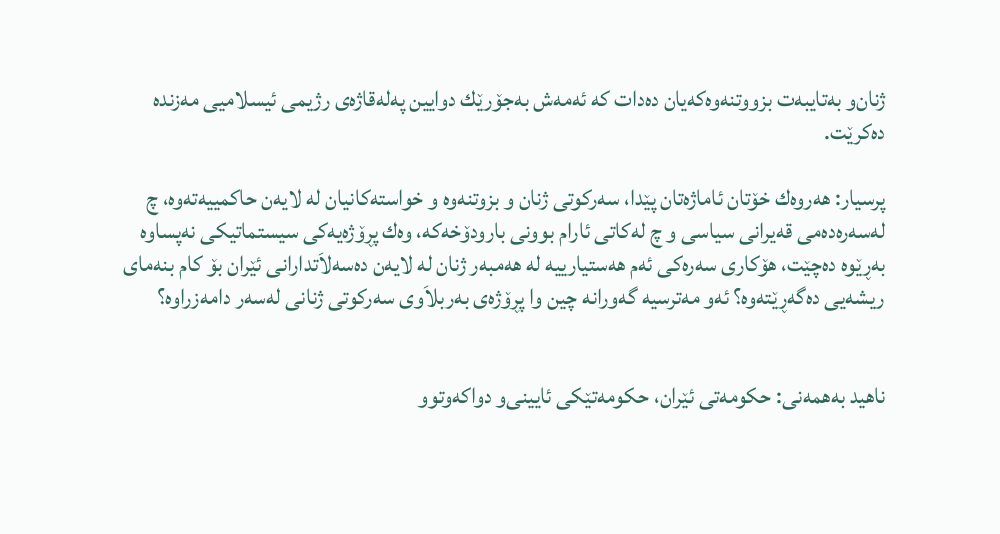ژنان‌و به‌تایبه‌ت بزووتنه‌وه‌كه‌یان ده‌دات كه‌ ئه‌مه‌ش به‌جۆرێك دوایین په‌له‌قاژه‌ی‌ رژیمی‌ ئیسلامیی مه‌زنده‌ ده‌كرێت.

پرسیار: هه‌روه‌ك خۆتان ئاماژه‌تان پێدا، سه‌ركوتی ژنان و بزوتنه‌وه‌ و خواسته‌كانیان له‌ لایه‌ن حاكمییه‌ته‌وه‌، چ له‌سه‌ره‌ده‌می قه‌یرانی سیاسی و چ له‌كاتی ئارام بوونی بارودۆخه‌كه‌، وه‌ك پڕۆژه‌یه‌كی سیستماتیكی نه‌پساوه‌ به‌ڕێوه‌ ده‌چێت، هۆكاری سه‌ره‌كی ئه‌م هه‌ستیارییه‌ له‌ هه‌مبه‌ر ژنان له‌ لایه‌ن ده‌سه‌لاَتدارانی ئێران بۆ كام بنه‌مای ریشه‌یی ده‌گه‌ڕێته‌وه‌؟ ئه‌و مه‌ترسیه‌ گه‌ورانه‌ چین وا پڕۆژه‌ی به‌ربلاَوی سه‌ركوتی ژنانی له‌سه‌ر دامه‌زراوه‌؟


ناهید به‌همه‌نی‌: حكومه‌تی‌ ئێران، حكومه‌تێكی‌ ئایینی‌‌و دواكه‌وتوو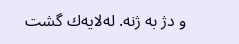و دژ به‌ ژنه‌. له‌لایه‌ك گشت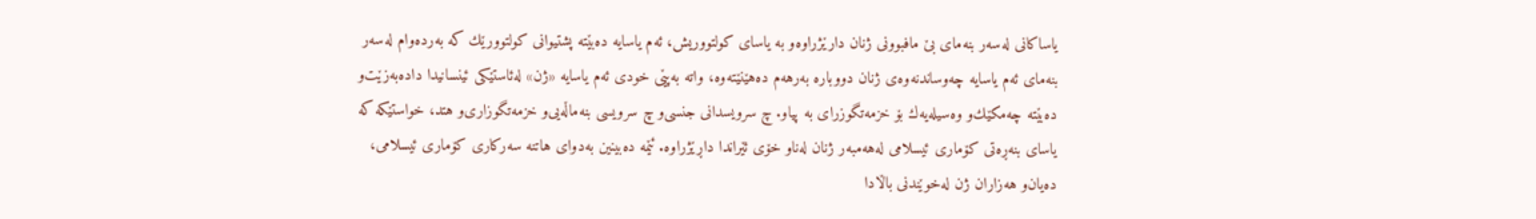یاساكانی‌ له‌سه‌ر بنه‌مای‌ بێ مافبوونی‌ ژنان دارێژراوه‌‌و به‌ یاسای‌ كولتووریش، ئه‌م یاسایه‌ ده‌بێته‌ پشتیوانی‌ كولتوورێك كه‌ به‌رده‌وام له‌سه‌ر بنه‌مای‌ ئه‌م یاسایه‌ چه‌وساندنه‌وه‌ی‌ ژنان دووباره‌ به‌رهه‌م ده‌هێنێته‌وه‌، واته‌ به‌پێی‌ خودی‌ ئه‌م یاسایه‌ «ژن» له‌ئاستێكی‌ ئینسانیدا داده‌به‌زێت‌و ده‌بێته‌ چه‌مكێك‌و وه‌سیله‌یه‌ك بۆ خزمه‌تگوزرای‌ به‌ پیاو. چ سرویسدانی‌ جنسی‌و چ سرویسی بنه‌ماڵه‌یی‌و خزمه‌تگوزاری‌‌و هتد، خواستێكه‌ كه‌ یاسای‌ بنه‌ڕه‌تی‌ كۆماری‌ ئیسلامی‌ له‌هه‌مبه‌ر ژنان له‌ناو خۆی‌ ئێراندا داڕێژراوه‌. ئێمه‌ ده‌بینین به‌دوای‌ هاتنه‌ سه‌ركاری‌ كۆماری‌ ئیسلامی‌، ده‌یان‌و هه‌زاران ژن له‌خوێندنی‌ باڵادا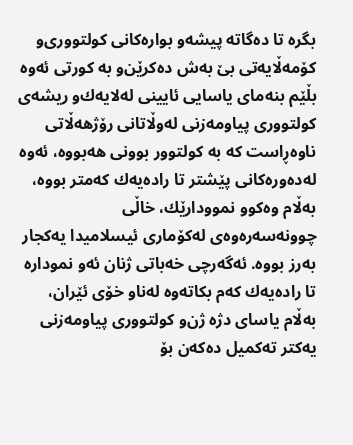بگره‌ تا ده‌گاته‌ پیشه‌‌و بواره‌كانی‌ كولتووری‌‌و كۆمه‌ڵایه‌تی‌ بێ به‌ش ده‌كرێن‌و به‌ كورتی‌ ئه‌وه‌ بڵێم بنه‌مای‌ یاسایی ئایینی‌ له‌لایه‌ك‌و ریشه‌ی‌ كولتووری‌ پیاومه‌زنی‌ له‌وڵاتانی‌ رۆژهه‌ڵاتی‌ ناوه‌ڕاست كه‌ به‌ كولتوور بوونی‌ هه‌بووه‌، ئه‌وه‌ له‌ده‌وره‌كانی‌ پێشتر تا راده‌یه‌ك كه‌متر بووه‌، به‌ڵام وه‌كوو نموودارێك، خاڵی‌ چوونه‌سه‌ره‌وه‌ی له‌كۆماری‌ ئیسلامیدا یه‌كجار به‌رز بووه‌. ئه‌گه‌رچی خه‌باتی‌ ژنان ئه‌و نموداره‌ تا راده‌یه‌ك كه‌م بكاته‌وه‌ له‌ناو خۆی‌ ئێران، به‌ڵام یاسای‌ دژه‌ ژن‌و كولتووری‌ پیاومه‌زنی‌ یه‌كتر ته‌كمیل ده‌كه‌ن بۆ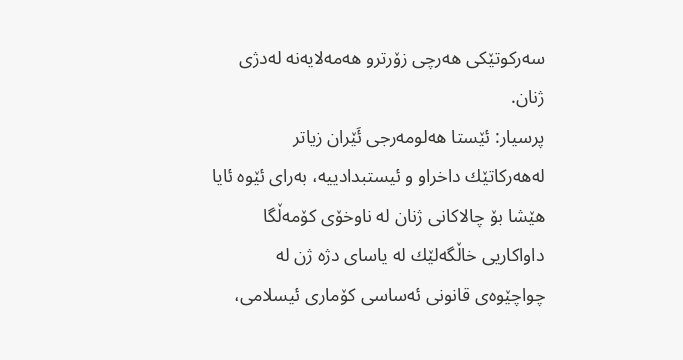سه‌ركوتێكی‌ هه‌رچی زۆرتر‌و هه‌مه‌لایه‌نه‌ له‌دژی‌ ژنان.
پرسیار: ئێستا هه‌لومه‌رجی ئَێران زیاتر له‌هه‌ركاتێك داخراو و ئیستبدادییه‌، به‌رای ئێوه‌ ئایا هێشا بۆ چالاكانی ژنان له‌ ناوخۆی كۆمه‌ڵگا داواكاریی خاڵگه‌لێك له‌ یاسای دژه‌ ژن له‌ چواچێوه‌ی قانونی ئه‌ساسی كۆماری ئیسلامی،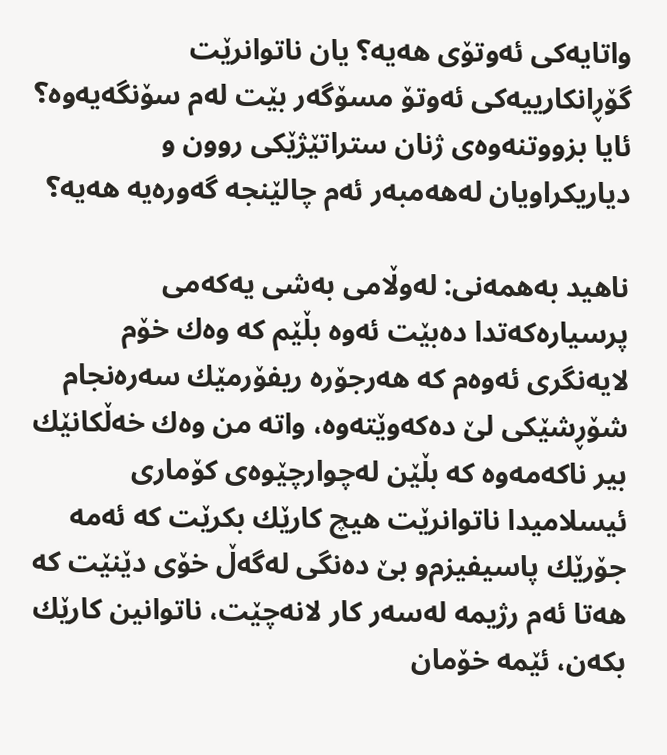واتایه‌كی ئه‌وتۆی هه‌یه‌؟ یان ناتوانرێت گۆڕانكارییه‌كی ئه‌وتۆ مسۆگه‌ر بێت له‌م سۆنگه‌یه‌وه‌؟ ئایا بزووتنه‌وه‌ی ژنان ستراتێژێكی روون و دیاریكراویان له‌هه‌مبه‌ر ئه‌م چالێنجه‌ گه‌وره‌یه‌ هه‌یه‌؟

ناهید به‌همه‌نی‌: له‌وڵامی‌ به‌شی یه‌كه‌می‌ پرسیاره‌كه‌تدا ده‌بێت ئه‌وه‌ بڵێم كه‌ وه‌ك خۆم لایه‌نگری‌ ئه‌وه‌م كه‌ هه‌رجۆره‌ ریفۆرمێك سه‌ره‌نجام شۆڕشێكی‌ لێ ده‌كه‌وێته‌وه‌، واته‌ من وه‌ك خه‌ڵكانێك بیر ناكه‌مه‌وه‌ كه‌ بڵێن له‌چوارچێوه‌ی‌ كۆماری‌ ئیسلامیدا ناتوانرێت هیچ كارێك بكرێت كه‌ ئه‌مه‌ جۆرێك پاسیفیزم‌و بێ ده‌نگی‌ له‌گه‌ڵ خۆی‌ دێنێت كه‌ هه‌تا ئه‌م رژیمه‌ له‌سه‌ر كار لانه‌چێت، ناتوانین كارێك بكه‌ن، ئێمه‌ خۆمان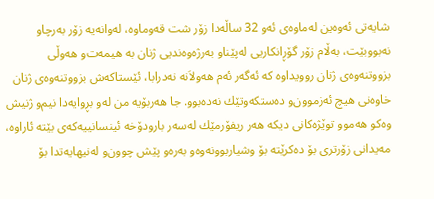شایه‌تی‌ ئه‌وه‌ین له‌ماوه‌ی‌ ئه‌و 32 ساڵه‌دا زۆر شت قه‌وماوه‌، له‌وانه‌یه‌ زۆر به‌رچاو نه‌بووبێت، به‌ڵام زۆر گۆڕانكاریی‌ له‌پێناو به‌رژه‌وه‌ندیی‌ ژنان به‌ هیمه‌ت‌و هه‌وڵی‌ بزووتنه‌وه‌ی‌ ژنان روویداوه‌ كه‌ ئه‌گه‌ر ئه‌م هه‌ولاَنه‌ نه‌درابا، ئێستاكه‌ش بزووتنه‌وه‌ی‌ ژنان خاوه‌نی‌ هیچ ئه‌زموون‌و ده‌ستكه‌وتێك نه‌ده‌بوو. جا هه‌ربۆیه‌ من له‌و بڕوایه‌دا نیم‌و ژنیش وه‌كو هه‌موو توێژه‌كانی‌ دیكه‌ هه‌ر ریفۆرمێك له‌سه‌ر بارودۆخه‌ ئینسانییه‌كه‌ی‌ بێته‌ ئاراوه‌، مه‌یدانی‌ زۆرتری بۆ ده‌كرێته‌ بۆ وشیاربوونه‌وه‌‌و به‌ره‌و پێش چوون‌و له‌نیهایه‌تدا بۆ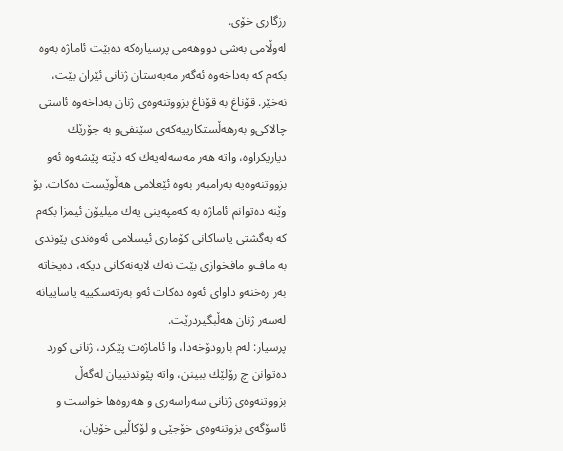رزگاری‌ خۆی‌.
له‌وڵامی‌ به‌شی دووهه‌می‌ پرسیاره‌كه‌ ده‌بێت ئاماژه‌ به‌وه‌ بكه‌م كه‌ به‌داخه‌وه‌ ئه‌گه‌ر مه‌به‌ستان ژنانی‌ ئێران بێت، نه‌خێر. قۆناغ به‌ قۆناغ بزووتنه‌وه‌ی‌ ژنان به‌داخه‌وه‌ ئاستی‌ چالاكی‌و به‌رهه‌ڵستكارییه‌كه‌ی‌ سێنفی‌‌و به‌ جۆرێك دیاریكراوه‌، واته‌ هه‌ر مه‌سه‌له‌یه‌ك كه‌ دێته‌ پێشه‌وه‌ ئه‌و بزووتنه‌وه‌یه‌ به‌رامبه‌ر به‌وه‌ ئێعلامی‌ هه‌ڵوێست ده‌كات. بۆ وێنه‌ ده‌توانم ئاماژه‌ به‌ كه‌مپه‌ینی‌ یه‌ك میلیۆن ئیمزا بكه‌م كه‌ به‌گشتی‌ یاساكانی‌ كۆماری‌ ئیسلامی‌ ئه‌وه‌ندی‌ پێوندی به‌ ماف‌و مافخوازی‌ بێت نه‌ك لایه‌نه‌كانی‌ دیكه‌، ده‌یخاته‌ به‌ر ره‌خنه‌‌و داوای‌ ئه‌وه‌ ده‌كات ئه‌و به‌رته‌سكییه‌ یاساییانه‌ له‌سه‌ر ژنان هه‌ڵبگیردرێت.
پرسیار: له‌م بارودۆخه‌دا، وا ئاماژه‌ت پێكرد، ژنانی كورد ده‌توانن چ رۆلێك ببینن، واته‌ پێوندنییان له‌گه‌ڵ بزووتنه‌وه‌ی ژنانی سه‌راسه‌ری و هه‌روه‌ها خواست و ئاسۆگه‌ی بزوتنه‌وه‌ی خۆجێی و لۆكاڵیی خۆیان،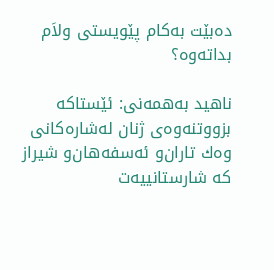ده‌بێت به‌كام پێویستی ولاَم بداته‌وه‌؟

ناهید به‌همه‌نی‌: ئێستاكه‌ بزووتنه‌وه‌ی‌ ژنان له‌شاره‌كانی‌ وه‌ك تاران‌و ئه‌سفه‌هان‌و شیراز كه‌ شارستانییه‌ت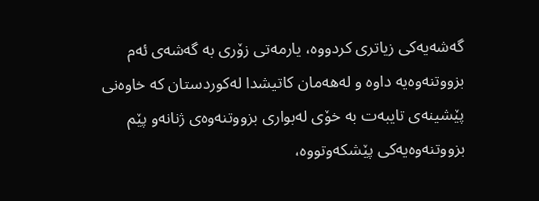گه‌شه‌یه‌كی‌ زیاتری‌ كردووه‌، یارمه‌تی‌ زۆری‌ به‌ گه‌شه‌ی‌ ئه‌م بزووتنه‌وه‌یه‌ داوه‌ ‌و له‌هه‌مان كاتیشدا له‌كوردستان كه‌ خاوه‌نی‌ پێشینه‌ی‌ تایبه‌ت به‌ خۆی‌ له‌بواری‌ بزووتنه‌وه‌ی‌ ژنانه‌‌و پێم بزووتنه‌وه‌یه‌كی‌ پێشكه‌وتووه‌،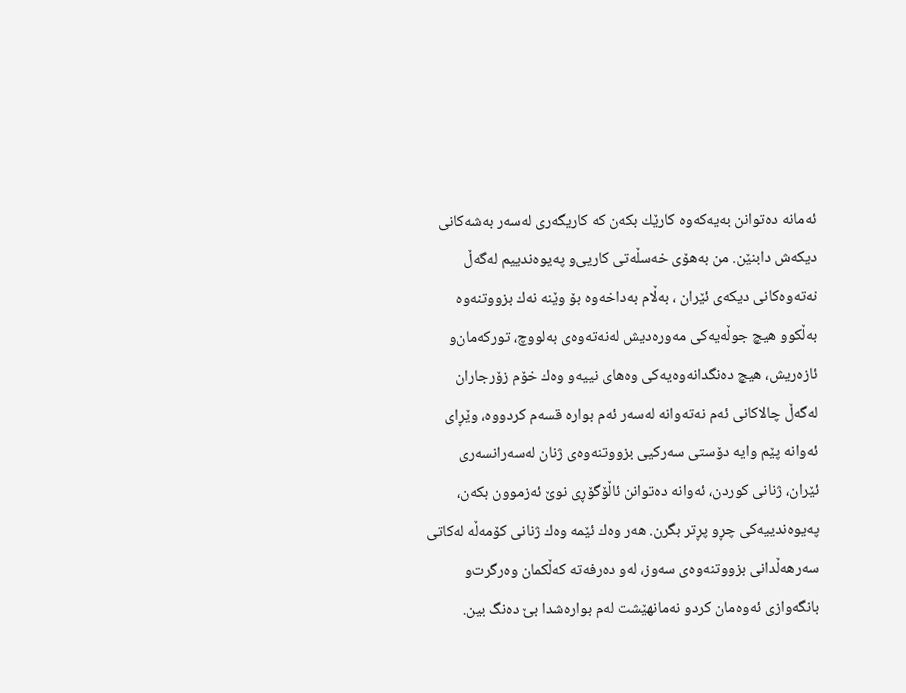ئه‌مانه‌ ده‌توانن به‌یه‌كه‌وه‌ كارێك بكه‌ن كه‌ كاریگه‌ری‌ له‌سه‌ر به‌شه‌كانی‌ دیكه‌ش دابنێن. من به‌هۆی‌ خه‌سڵه‌تی‌ كاریی‌و په‌یوه‌ندییم له‌گه‌ڵ نه‌ته‌وه‌كانی‌ دیكه‌ی‌ ئێران ، به‌ڵام به‌داخه‌وه‌ بۆ وێنه‌ نه‌ك بزووتنه‌وه‌ به‌ڵكوو هیچ جوڵه‌یه‌كی‌ مه‌وره‌دیش له‌نه‌ته‌وه‌ی‌ به‌لووچ، توركه‌مان‌و ئازه‌ریش، هیچ ده‌نگدانه‌وه‌یه‌كی‌ وه‌های‌ نییه‌‌و وه‌ك خۆم زۆرجاران له‌گه‌ڵ چالاكانی‌ ئه‌م نه‌ته‌وانه‌ له‌سه‌ر ئه‌م بواره‌ قسه‌م كردووه‌، وێڕای‌ ئه‌وانه‌ پێم وایه‌ دۆستی‌ سه‌ركیی‌ بزووتنه‌وه‌ی‌ ژنان له‌سه‌رانسه‌ری‌ ئێران، ژنانی‌ كوردن، ئه‌وانه‌ ده‌توانن ئاڵۆگۆڕی‌ نوێ ئه‌زموون بكه‌ن، په‌یوه‌ندییه‌كی‌ چڕو پڕتر بگرن. هه‌ر وه‌ك ئێمه‌ وه‌ك ژنانی‌ كۆمه‌ڵه‌ له‌كاتی‌ سه‌رهه‌ڵدانی‌ بزووتنه‌وه‌ی‌ سه‌وز، له‌و ده‌رفه‌ته‌ كه‌ڵكمان وه‌رگرت‌و بانگه‌وازی‌ ئه‌وه‌مان كرد‌و نه‌مانهێشت له‌م بواره‌شدا بێ ده‌نگ بین.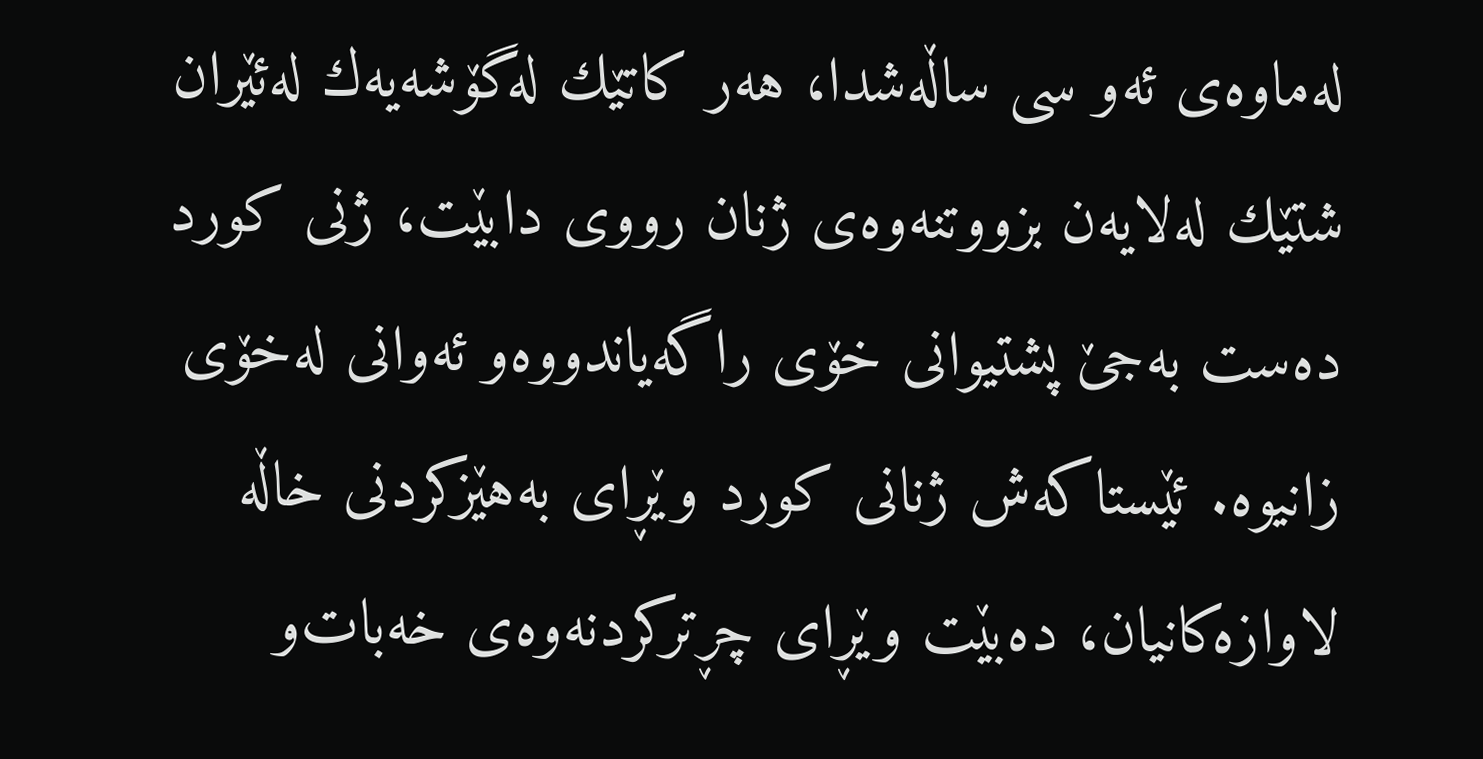له‌ماوه‌ی‌ ئه‌و سی ساڵه‌شدا، هه‌ر كاتێك له‌گۆشه‌یه‌ك له‌ئێران شتێك له‌لایه‌ن بزووتنه‌وه‌ی‌ ژنان رووی دابێت، ژنی‌ كورد ده‌ست به‌جێ پشتیوانی‌ خۆی‌ راگه‌یاندووه‌‌و ئه‌وانی‌ له‌خۆی‌ زانیوه‌. ئێستاكه‌ش ژنانی‌ كورد وێڕای‌ به‌هێزكردنی‌ خاڵه‌ لاوازه‌كانیان، ده‌بێت وێڕای‌ چڕتركردنه‌وه‌ی‌ خه‌بات‌و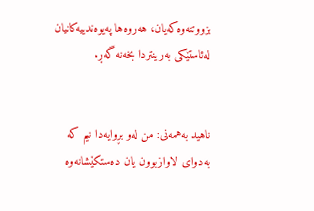بزووتنه‌وه‌كه‌یان، هه‌روه‌ها په‌یوه‌ندییه‌كانیان له‌ئاستێكی‌ به‌رینتردا بخه‌نه‌ گه‌ڕ.


ناهید به‌همه‌نی‌: من له‌و بڕوایه‌دا نیم كه‌ به‌دوای‌ لاوازبوون یان ده‌ستكێشانه‌وه‌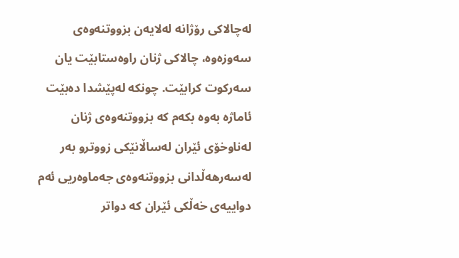له‌چالاكی‌ رۆژانه‌ له‌لایه‌ن بزووتنه‌وه‌ی‌ سه‌وزه‌وه‌، چالاكی‌ ژنان راوه‌ستابێت یان سه‌ركوت كرابێت. چونكه‌ له‌پێشدا ده‌بێت ئاماژه‌ به‌وه‌ بكه‌م كه‌ بزووتنه‌وه‌ی‌ ژنان له‌ناوخۆی‌ ئێران له‌ساڵانێكی‌ زووتر‌و به‌ر له‌سه‌رهه‌ڵدانی‌ بزووتنه‌وه‌ی‌ جه‌ماوه‌ریی ئه‌م دواییه‌ی‌ خه‌ڵكی‌ ئێران كه‌ دواتر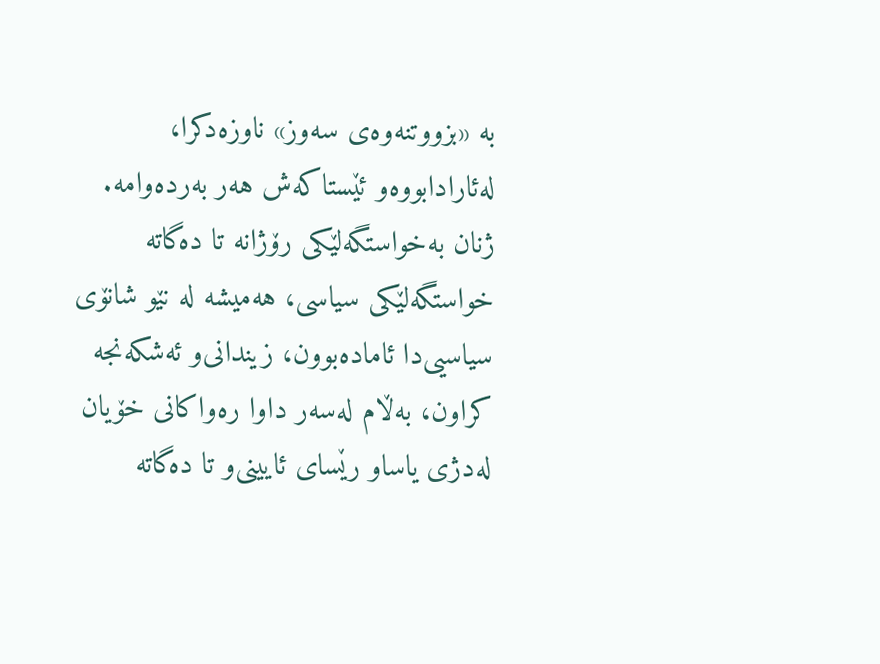به‌ «بزووتنه‌وه‌ی‌ سه‌وز» ناوزه‌دكرا، له‌ئارادابووه‌و ئێستاكه‌ش هه‌ر به‌رده‌وامه‌.  ژنان به‌خواستگه‌لێكی‌ رۆژانه‌ تا ده‌گاته‌ خواستگه‌لێكی‌ سیاسی، هه‌میشه‌ له‌ نێو شانۆی‌ سیاسیی‌دا ئاماده‌بوون، زیندانی‌‌و ئه‌شكه‌نجه‌ كراون، به‌ڵام له‌سه‌ر داوا ره‌واكانی‌ خۆیان له‌دژی‌ یاسا‌و رێسای‌ ئایینی‌‌و تا ده‌گاته‌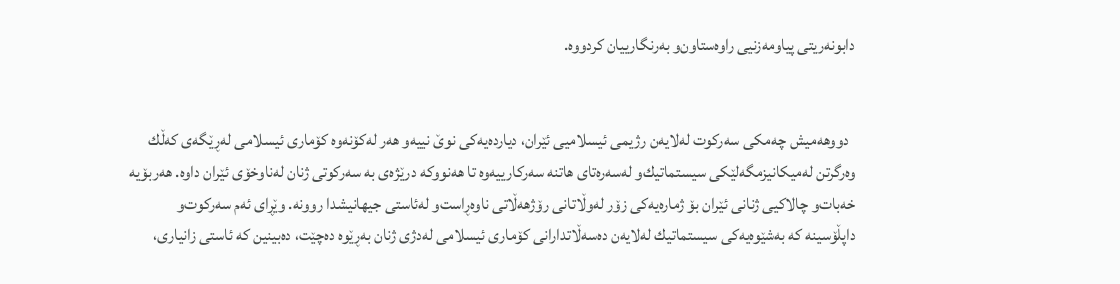دابونه‌ریتی پیاومه‌زنیی راوه‌ستاون‌و به‌رنگارییان كردووه‌.


  دووهه‌میش چه‌مكی‌ سه‌ركوت له‌لایه‌ن رژیمی‌ ئیسلامیی‌ ئێران، دیارده‌یه‌كی‌ نوێ نییه‌‌و هه‌ر له‌كۆنه‌وه‌ كۆماری‌ ئیسلامی‌ له‌ڕێگه‌ی‌ كه‌ڵك وه‌رگرتن له‌میكانیزمگه‌لێكی‌ سیستماتیك‌و له‌سه‌ره‌تای‌ هاتنه‌ سه‌ركارییه‌وه‌ تا هه‌نووكه‌ درێژه‌ی‌ به‌ سه‌ركوتی‌ ژنان له‌ناوخۆی‌ ئێران داوه‌. هه‌ربۆیه‌ خه‌بات‌و چالاكیی‌ ژنانی‌ ئێران بۆ ژماره‌یه‌كی‌ زۆر له‌وڵاتانی‌ رۆژهه‌ڵاتی‌ ناوه‌ڕاست‌و له‌ئاستی‌ جیهانیشدا روونه‌. وێڕای‌ ئه‌م سه‌ركوت‌و داپڵۆسینه‌ كه‌ به‌شێوه‌یه‌كی‌ سیستماتیك له‌لایه‌ن ده‌سه‌ڵاتدارانی‌ كۆماری‌ ئیسلامی‌ له‌دژی‌ ژنان به‌ڕێوه‌ ده‌چێت، ده‌بینین كه‌ ئاستی‌ زانیاری،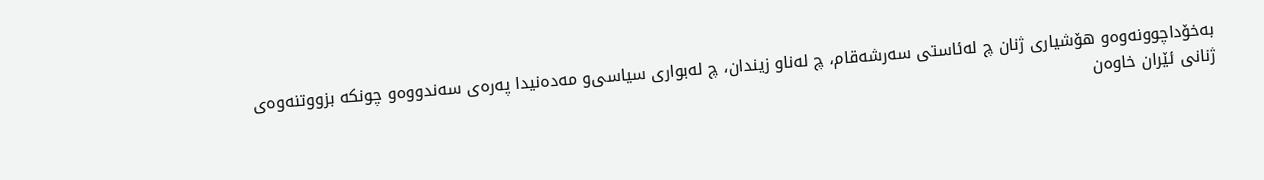به‌خۆداچوونه‌وه‌‌و هۆشیاری‌ ژنان چ له‌ئاستی‌ سه‌رشه‌قام، چ له‌ناو زیندان، چ له‌بواری‌ سیاسی‌و مه‌ده‌نیدا په‌ره‌ی‌ سه‌ندووه‌‌و چونكه‌ بزووتنه‌وه‌ی‌ ژنانی‌ ئێران خاوه‌ن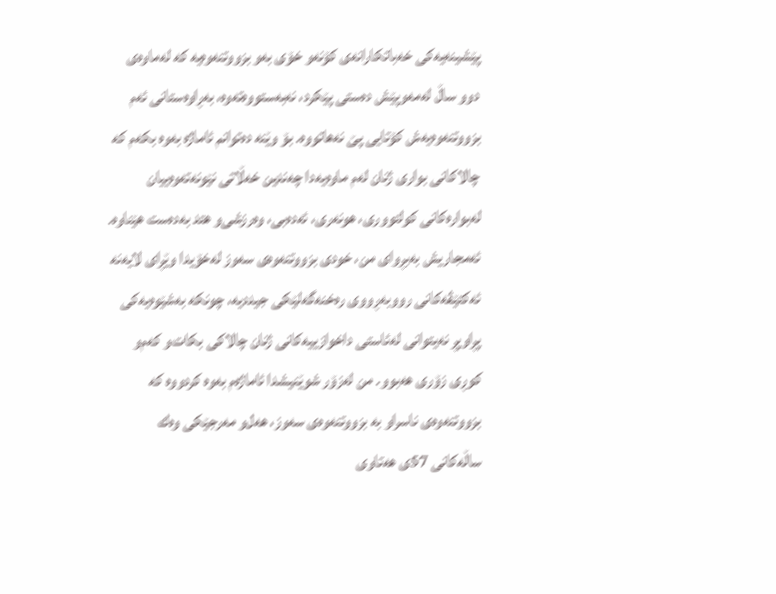پێشینه‌یه‌كی‌ خه‌باتكارانه‌ی كۆنه‌‌و خۆی‌ به‌و بزووتنه‌وه‌یه‌ كه‌ له‌ماوه‌ی‌ دوو ساڵ له‌مه‌وپێش ده‌ستی‌ پێكرد، نه‌به‌ستووه‌ته‌وه‌، به‌ڕاوه‌ستانی‌ ئه‌م بزووتنه‌وه‌یه‌ش كۆتایی پێ نه‌هاتووه‌. بۆ وێنه‌ ده‌توانم ئاماژه‌ به‌وه‌ بكه‌م كه‌ چالاكانی‌ بواری‌ ژنان له‌م ماوه‌یه‌دا چه‌ندین خه‌ڵاتی‌ نێونه‌ته‌وه‌ییان له‌بواره‌كانی‌ كولتووری‌، هونه‌ری‌، ئه‌ده‌بی، وه‌رزشی‌و هتد به‌ده‌ست هێناوه‌. ئه‌مجاریش به‌بڕوای‌ من، خودی‌ بزووتنه‌وه‌ی‌ سه‌وز له‌خۆیدا وێڕای‌ لایه‌نه‌ ئه‌كتێڤه‌كانی‌ رووبه‌ڕووی‌ ره‌خنه‌گه‌لێكی‌ جیددیه‌، چونكه‌ به‌شێوه‌یه‌كی‌ پڕاوپڕ نه‌یتوانی‌ له‌ئاستی‌ داخوازییه‌كانی‌ ژنان چالاكی‌ بكات‌و كه‌م‌و كوڕی‌ زۆری‌ هه‌بوو. من له‌زۆر شوێنیشدا ئاماژه‌م به‌وه‌ كردووه‌ كه‌ بزووتنه‌وه‌ی‌ ناسراو به‌ بزووتنه‌وه‌ی‌ سه‌وز، هه‌ل‌و مه‌رجێكی‌ وه‌ك ساڵه‌كانی‌ 57ی‌ هه‌تاوی‌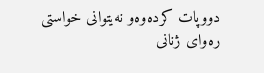دووپات كرده‌وه‌‌و نه‌یتوانی‌ خواستی‌ ره‌وای‌ ژنانی‌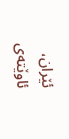ئێران، ئاوێته‌ی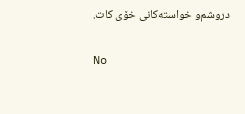دروشم‌و خواسته‌كانی‌ خۆی‌ كات.

No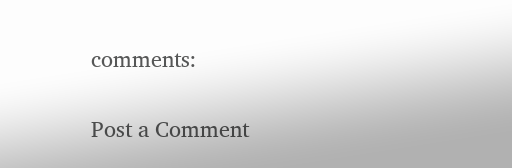comments:

Post a Comment